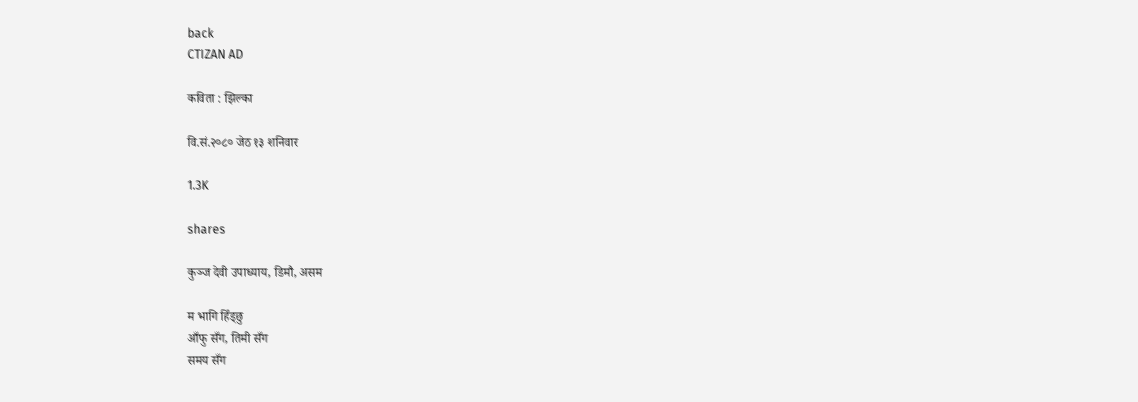back
CTIZAN AD

कविता : झिल्का

वि.सं.२०८० जेठ १३ शनिवार

1.3K

shares

कुञ्ज देवी उपाध्याय, डिमौ, असम

म भागि हिँड्छु
आँफु सँग, तिमी सँग
समय सँग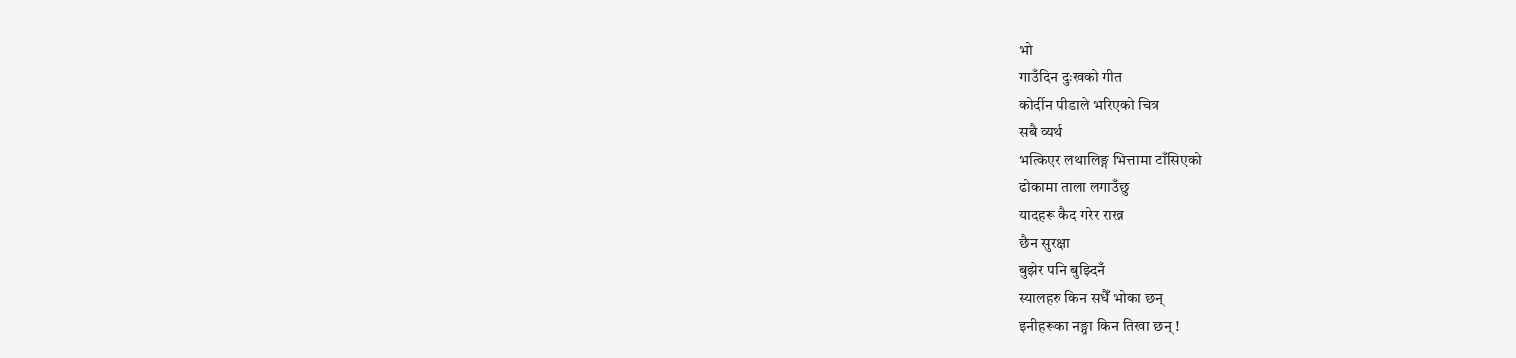भो
गाउँदिन दुःखको गीत
कोर्दीन पीडाले भरिएको चित्र
सबै व्यर्थ
भत्किएर लथालिङ्ग भित्तामा टाँसिएको
ढोकामा ताला लगाउँछु
यादहरू कैद गरेर राख्न
छैन सुरक्षा
बुझेर पनि बुझ्दिनँ
स्यालहरु किन सधैँ भोका छन्
इनीहरूका नङ्ग्रा किन तिखा छन् !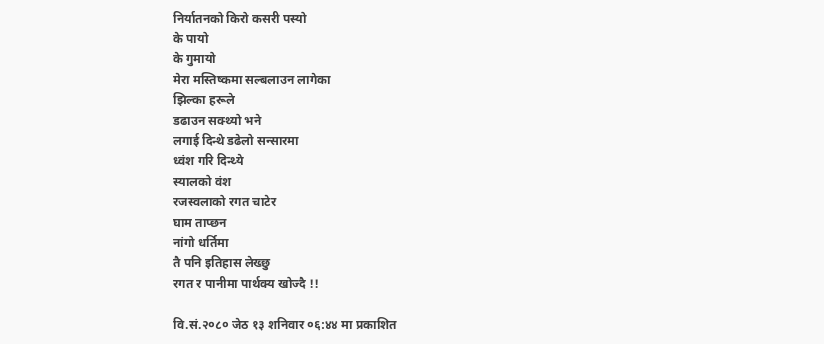निर्यातनको किरो कसरी पस्यो
के पायो
के गुमायो
मेरा मस्तिष्कमा सल्बलाउन लागेका
झिल्का हरूले
डढाउन सक्थ्यो भने
लगाई दिन्थे डढेलो सन्सारमा
ध्वंश गरि दिन्थ्ये
स्यालको वंश
रजस्वलाको रगत चाटेर
घाम ताप्छन
नांगो धर्तिमा
तै पनि इतिहास लेख्छु
रगत र पानीमा पार्थक्य खोज्दै !!

वि.सं.२०८० जेठ १३ शनिवार ०६:४४ मा प्रकाशित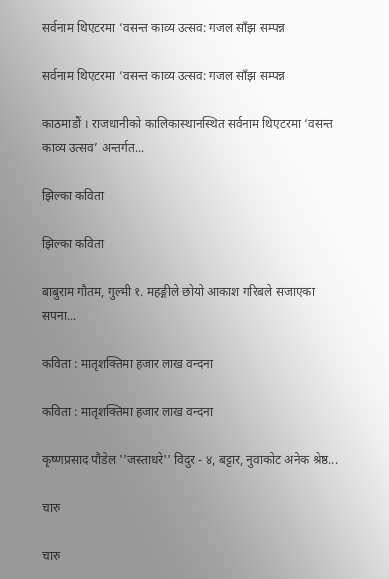सर्वनाम थिएटरमा ‘वसन्त काव्य उत्सव: गजल साँझ सम्पन्न

सर्वनाम थिएटरमा ‘वसन्त काव्य उत्सव: गजल साँझ सम्पन्न

काठमाडौं । राजधानीको कालिकास्थानस्थित सर्वनाम थिएटरमा ‘वसन्त काव्य उत्सव’ अन्तर्गत...

झिल्का कविता

झिल्का कविता

बाबुराम गौतम, गुल्मी १. महङ्गीले छोयो आकाश गरिबले सजाएका सपना...

कविता : मातृशक्तिमा हजार लाख वन्दना

कविता : मातृशक्तिमा हजार लाख वन्दना

कृष्णप्रसाद पौडेल ''जस्ताधरे'' विदुर - ४, बट्टार, नुवाकोट अनेक श्रेष्ठ...

चारु

चारु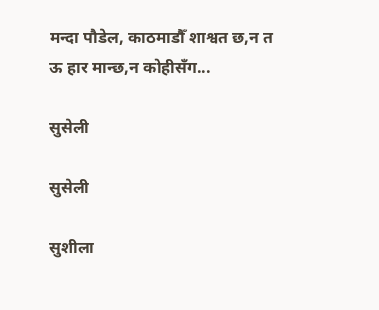मन्दा पौडेल, काठमाडौँ शाश्वत छ,न त ऊ हार मान्छ,न कोहीसँग...

सुसेली

सुसेली

सुशीला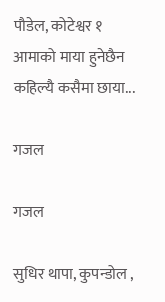पौडेल, कोटेश्वर १ आमाको माया हुनेछैन कहिल्यै कसैमा छाया...

गजल

गजल

सुधिर थापा, कुपन्डोल ,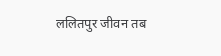ललितपुर जीवन तब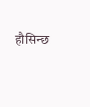हौसिन्छ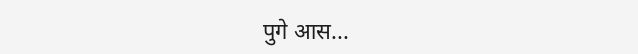पुगे आस...